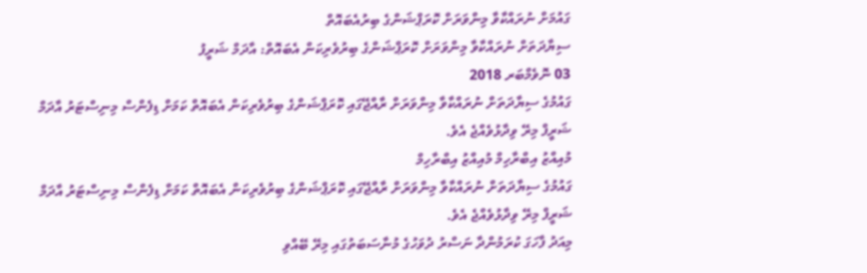ގައުމަށް ނުރައްކާވާ މިންވަރަށް ކޮރަޕްޝަންގެ ބިރުއެބައޮތް
ސިޔާދަތަށް ނުރައްކާވާ މިންވަރަށް ކޮރަޕްޝަންގެ ބިރުވެރިކަން އެބައޮތް: އާދަމް ޝަރީފު
03 ނޮވެމްބަރ 2018
ގައުމުގެ ސިޔާދަތަށް ނުރައްކާވާ މިންވަރަށް ރާއްޖޭގައި ކޮރަޕްޝަންގެ ބިރުވެރިކަން އެބައޮތް ކަމަށް ޑިފެންސް މިނިސްޓަރު އާދަމް ޝަރީފް މިރޭ ވިދާޅުވެއްޖެ އެވެ.
މުއިއްޒު އިބްރާހިމް މުއިއްޒު އިބްރާހިމް
ގައުމުގެ ސިޔާދަތަށް ނުރައްކާވާ މިންވަރަށް ރާއްޖޭގައި ކޮރަޕްޝަންގެ ބިރުވެރިކަން އެބައޮތް ކަމަށް ޑިފެންސް މިނިސްޓަރު އާދަމް ޝަރީފް މިރޭ ވިދާޅުވެއްޖެ އެވެ.
މިއަދު ފާހަގަ ކުރަމުންދާ ނަސްރު ދުވަހުގެ މުނާސަބަތުގައި މިރޭ ބޭއްވި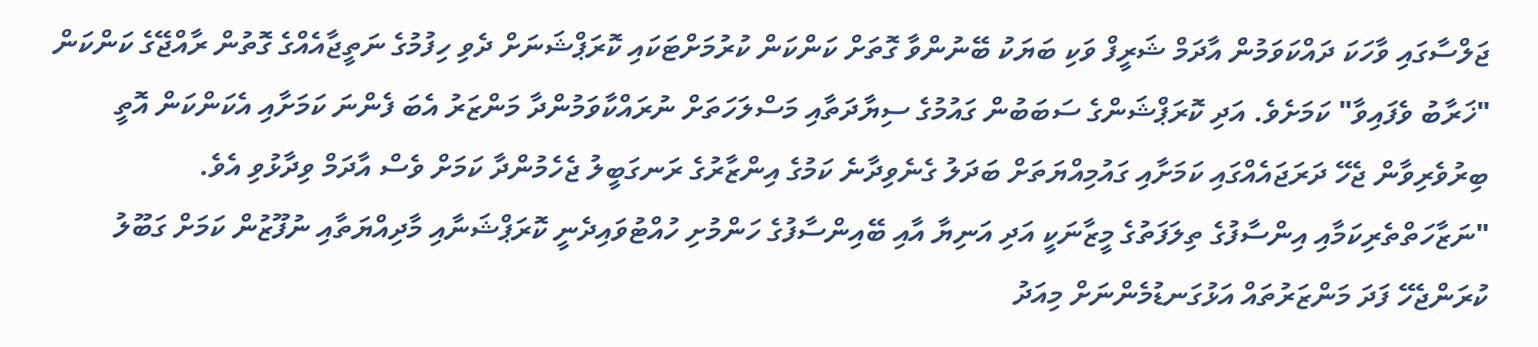ޖަލްސާގައި ވާހަކަ ދައްކަވަމުން އާދަމް ޝަރީފް ވަކި ބަޔަކު ބޭނުންވާ ގޮތަށް ކަންކަން ކުރުމަށްޓަކައި ކޮރަޕްޝަނަށް ދެވި ހިފުމުގެ ނަތީޖާއެއްގެ ގޮތުން ރާއްޖޭގެ ކަންކަން "ޚަރާބު ވެފައިވާ" ކަމަށެވެ. އަދި ކޮރަޕްޝަންގެ ސަބަބުން ގައުމުގެ ސިޔާދަތާއި މަސްލަހަތަށް ނުރައްކާވަމުންދާ މަންޒަރު އެބަ ފެންނަ ކަމަށާއި އެކަންކަން އޮތީ ބިރުވެރިވާން ޖެހޭ ދަރަޖައެއްގައި ކަމަށާއި ގައުމިއްޔަތަށް ބަދަލު ގެނެވިދާނެ ކަމުގެ އިންޒާރުގެ ރަނގަބީލު ޖެހެމުންދާ ކަމަށް ވެސް އާދަމް ވިދާޅުވި އެވެ.
"ނަޒާހަތްތެރިކަމާއި އިންސާފުގެ ތިލަފަތުގެ މީޒާނަކީ އަދި އަނިޔާ އާއި ބޭއިންސާފުގެ ހަންމުށި ހުއްޓުވައިދެނީ ކޮރަޕްޝަނާއި މާދިއްޔަތާއި ނުފޫޒުން ކަމަށް ގަބޫލު ކުރަންޖެހޭ ފަދަ މަންޒަރުތައް އަޅުގަނޑުމެންނަށް މިއަދު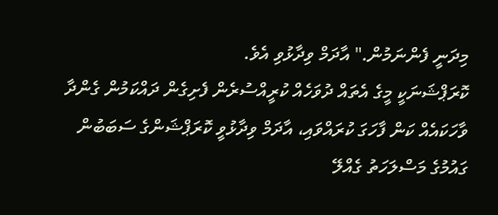މިދަނީ ފެންނަމުން." އާދަމް ވިދާޅުވި އެވެ.
ކޮރަޕްޝަނަކީ މީގެ އެތައް ދުވަހެއް ކުރީއްސުރެން ފެށިގެން ދައްކަމުން ގެންދާ ވާހަކައެއް ކަން ފާހަގަ ކުރައްވައި، އާދަމް ވިދާޅުވީ ކޮރަޕްޝަންގެ ސަބަބުން ގައުމުގެ މަސްލަހަތު ގެއްލޭ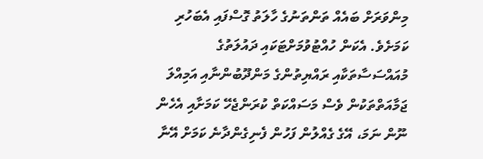މިންވަރަށް ބައެއް ތަންތަނުގެ ހާލަތު ގޮސްފައި އެބަހުރި ކަމަށެވެ. އެކަން ހުއްޓުވުމަށްޓަކައި ދައުލަތުގެ މުއައްސަސާތަކާއި ރައްޔިތުންގެ މަންދޫބުންނާއި އަމިއްލަ ޖަމާއަތްތަކުން ވެސް މަސައްކަތް ކުރަންޖެހޭ ކަމަށާއި އެހެން ނޫން ނަމަ، އޭގެ ގެއްލުން ފަހުން ފެނިގެންދާނެ ކަމަށް އޭނާ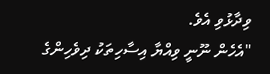ވިދާޅުވި އެވެ.
"އެހެން ނޫނީ ވިއްޔާ އިސާހިތަކު ދިވެހިންގެ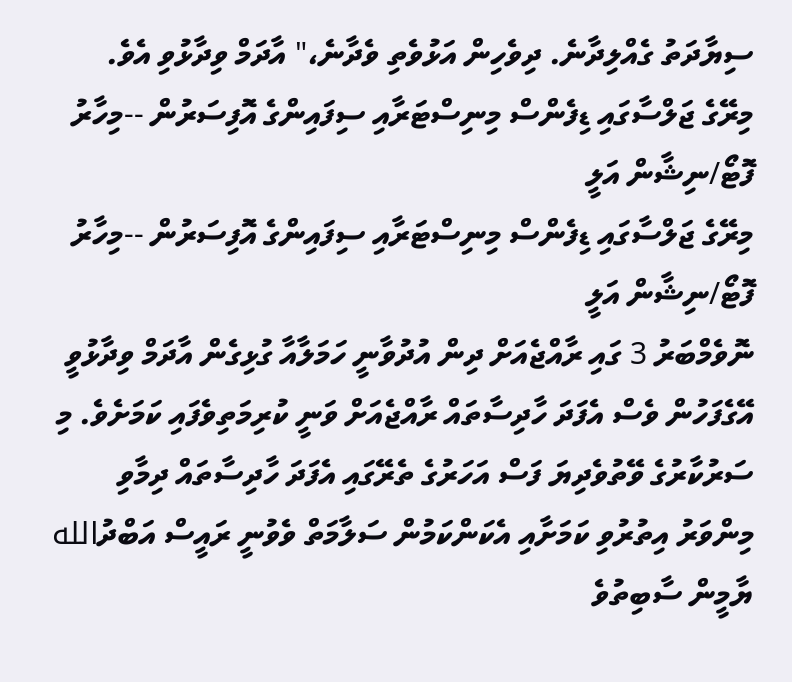ސިޔާދަތު ގެއްލިދާނެ. ދިވެހިން އަޅުވެތި ވެދާނެ،" އާދަމް ވިދާޅުވި އެވެ.
މިރޭގެ ޖަލްސާގައި ޑިފެންސް މިނިސްޓަރާއި ސިފައިންގެ އޮފިސަރުން --މިހާރު ފޮޓޯ/ނިޝާން އަލީ
މިރޭގެ ޖަލްސާގައި ޑިފެންސް މިނިސްޓަރާއި ސިފައިންގެ އޮފިސަރުން --މިހާރު ފޮޓޯ/ނިޝާން އަލީ
ނޮވެމްބަރު 3 ގައި ރާއްޖެއަށް ދިން އުދުވާނީ ހަމަލާއާ ގުޅިގެން އާދަމް ވިދާޅުވީ އޭގެފަހުން ވެސް އެފަދަ ހާދިސާތައް ރާއްޖެއަށް ވަނީ ކުރިމަތިވެފައި ކަމަށެވެ. މި ސަރުކާރުގެ ވޭތުވެދިޔަ ފަސް އަހަރުގެ ތެރޭގައި އެފަދަ ހާދިސާތައް ދިމާވި މިންވަރު އިތުރުވި ކަމަށާއި އެކަންކަމުން ސަލާމަތް ވެވުނީ ރައީސް އަބްދުالله ޔާމީން ސާބިތުވެ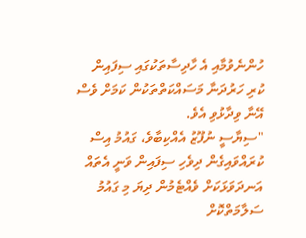ހުންނެވުމާއި އެ ހާދިސާތަކުގައި ސިފައިން ކުރި ހަރުދަނާ މަސައްކަތްތަކުން ކަމަށް ވެސް އޭނާ ވިދާޅުވި އެވެ.
"ސިޔާސީ ނުފޫޒު އެއްކިބާވެ، ގައުމު އިސް ކުރައްވައިގެން ދިވެހި ސިފައިން ވަނީ އެތައް އަނދަވަޅަކަށް ވެއްޓެމުން ދިޔަ މި ގައުމު ސަލާމަތްކޮށް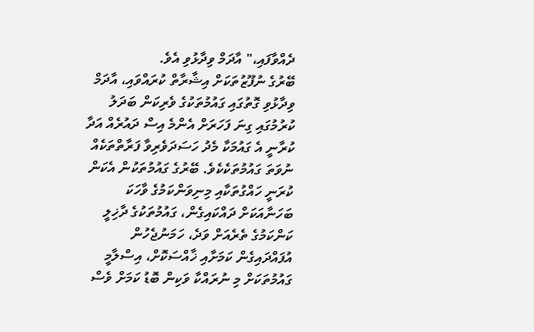ދެއްވާފައި،" އާދަމް ވިދާޅުވި އެވެ.
ބޭރުގެ ނުފޫޒުތަކަށް އިޝާރާތް ކުރައްވައި، އާދަމް ވިދާޅުވި ގޮތުގައި ގައުމުތަކުގެ ވެރިކަން ބަދަލު ކުރުމުގައި ގިނަ ފަހަރަށް އެންމެ އިސް ދައުރެއް އަދާ ކުރާނީ އެ ގައުމަކާ މެދު ހަސަދަވެރިވާ ފަރާތްތަކެއް ނުވަތަ ގައުމުތަކެކެވެ. ބޭރުގެ ގައުމުތަކުން އެކަން ކުރަނީ ހައްގުތަކާއި މިނިވަންކަމުގެ ވާހަކަ ބަހަނާއަކަށް ދައްކައިގެން، ގައުމުތަކުގެ ދާޚިލީ ކަންކަމުގެ ތެރެއަށް ވަދެ، ހަމަނުޖެހުން އުފައްދައިގެން ކަމަށާއި ޚާއްސަކޮށް، އިސްލާމީ ގައުމުތަކަށް މި ނުރައްކާ ވަކިން ބޮޑު ކަމަށް ވެސް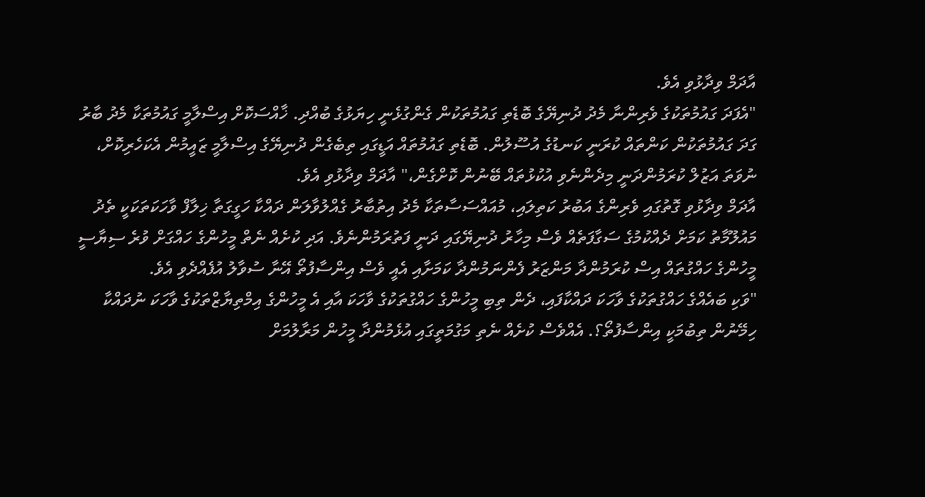އާދަމް ވިދާޅުވި އެވެ.
"އެފަދަ ގައުމުތަކުގެ ވެރިންނާ މެދު ދުނިޔޭގެ ބޮޑެތި ގައުމުތަކުން ގެންގުޅެނީ ހިޔަޅުގެ ބުއްދި. ޚާއްސަކޮށް އިސްލާމީ ގައުމުތަކާ މެދު ބާރު ގަދަ ގައުމުތަކުން ކަންތައް ކުރަނީ ކަނޑުގެ އުސޫލުން. ބޮޑެތި ގައުމުތައް އަޑީގައި ތިބެގެން ދުނިޔޭގެ އިސްލާމީ ޒައީމުން އެކަހެރިކޮށް، ނުވަތަ އަޒުލް ކުރަމުންދަނީ މިދެންނެވި އުކުޅުތައް ބޭނުން ކޮށްގެން،" އާދަމް ވިދާޅުވި އެވެ.
އާދަމް ވިދާޅުވި ގޮތުގައި ވެރިންގެ އަބުރު ކަތިލައި، މުއައްސަސާތަކާ މެދު އިތުބާރު ގެއްލުވާލަން ދައްކާ ހަގީގަތާ ޚިލާފް ވާހަކަތަކަކީ ތެދު މައުލޫމާތު ކަމަށް ދެއްކުމުގެ ސަގާފަތެއް ވެސް މިހާރު ދުނިޔޭގައި ދަނީ ފަތުރަމުންނެވެ. އަދި ކުށެއް ނެތް މީހުންގެ ހައްގަށް ވުރެ ސިޔާސީ މީހުންގެ ހައްގުތައް އިސް ކުރަމުންދާ މަންޒަރު ފެންނަމުންދާ ކަމަށާއި އެއީ ވެސް އިންސާފުތޯ އޭނާ ސުވާލު އުފެއްދެވި އެވެ.
"ވަކި ބައެއްގެ ހައްގުތަކުގެ ވާހަކަ ދައްކާފައި، ދެން ތިބި މީހުންގެ ހައްގުތަކުގެ ވާހަކަ އާއި އެ މީހުންގެ އިމްތިޔާޒްތަކުގެ ވާހަކަ ނުދައްކާ ހިމޭނުން ތިބުމަކީ އިންސާފުތޯ؟. އެއްވެސް ކުށެއް ނެތި މަގުމަތީގައި އުޅެމުންދާ މީހުން މަރާލުމަށް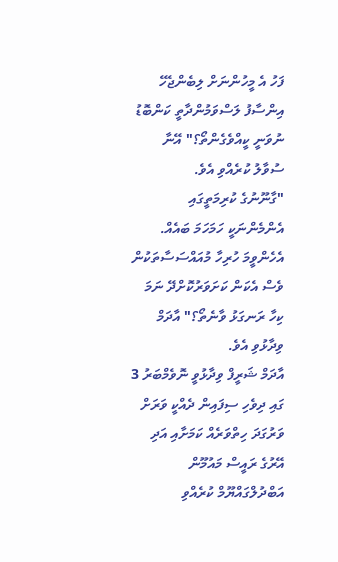ފަހު އެ މީހުންނަށް ލިބެންޖެހޭ އިންސާފު ލަސްވަމުންދާތީ ކަންބޮޑު ނުވަނީ ކީއްވެގެންތޯ؟" އޭނާ ސުވާލު ކުރެއްވި އެވެ.
"ގާނޫނުގެ ކުރިމަތީގައި އެންމެންނަކީ ހަމަހަމަ ބައެއް. އެހެންވީމަ ހުރިހާ މުއައްސަސާތަކުން ވެސް އެކަން ކަށަވަރުކޮށްދޭ ނަމަ ކިހާ ރަނގަޅު ވާނެތޯ؟" އާދަމް ވިދާޅުވި އެވެ.
އާދަމް ޝަރީފް ވިދާޅުވީ ނޮވެމްބަރު 3 ގައި ދިވެހި ސިފައިން ދެއްކީ ވަރަށް ވަރުގަދަ ހިތްވަރެއް ކަމަށާއި އަދި އޭރުގެ ރައީސް މައުމޫން އަބްދުލްގައްޔޫމް ކުރެއްވި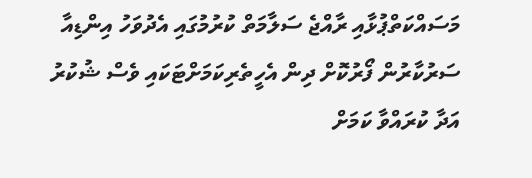މަސައްކަތްޕުޅާއި ރާއްޖެ ސަލާމަތް ކުރުމުގައި އެދުވަހު އިންޑިއާ ސަރުކާރުން ފޯރުކޮށް ދިން އެހީތެރިކަމަށްޓަކައި ވެސް ޝުކުރު އަދާ ކުރައްވާ ކަމަށް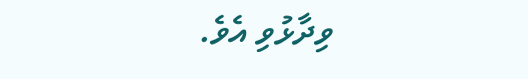ވިދާޅުވި އެވެ.